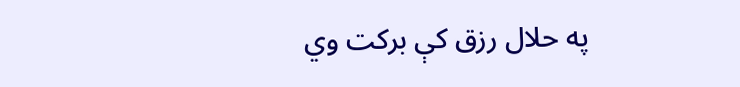په حلال رزق کې برکت وي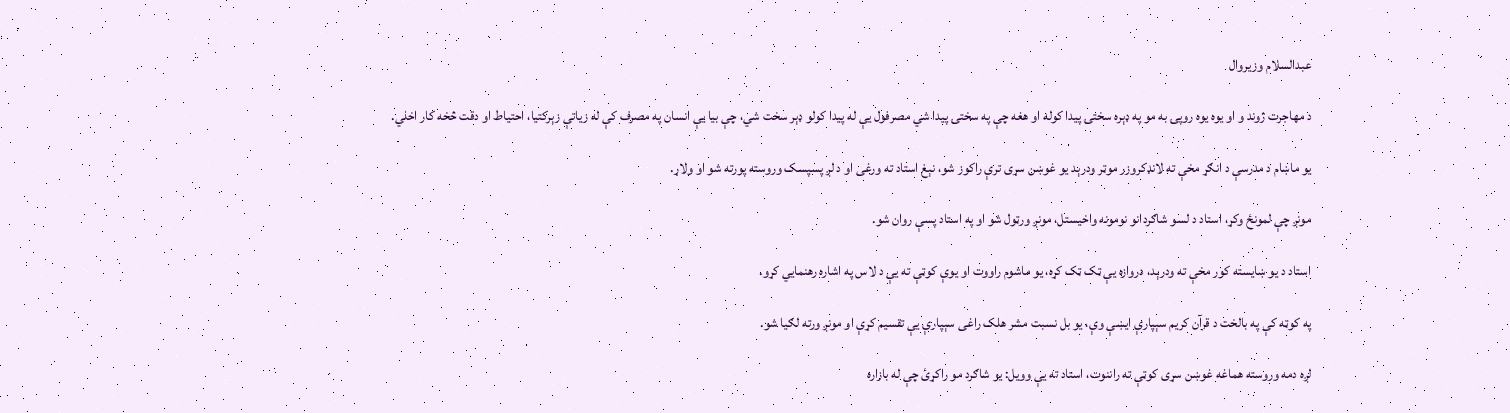عبدالسلام وزیروال

د مهاجرت ژوند و او یوه یوه روپۍ به مو په ډېره سختۍ پیدا کوله او هغه چې په سختۍ پیدا شي مصرفول یې له پیدا کولو ډېر سخت شي، چې بیا یې انسان په مصرف کې له زیاتې زېرکتیا، احتیاط او دقت څخه کار اخلي.

یو ماښام د مدرسې د انګړ مخې ته لانډکروزر موټر ودرېد یو غوښن سړی ترې راکوز شو، نېغ استاد ته ورغی او د لږ پسپسک وروسته پورته شو او ولاړ.

مونږ چې لمونځ وکړ، استاد د لسو شاګردانو نومونه واخیستل، مونږ ورټول شو او په استاد پسې روان شو.

استاد د یو ښایسته کور مخې ته ودرېد، دروازه یې ټک ټک کړه، یو ماشوم راووت او یوې کوټې ته یې د لاس په اشاره رهنمایي کړو.

په کوټه کې په بالخت د قرآن کریم سېپارې ایښې وې، یو بل نسبت مشر هلک راغی سېپارې یې تقسیم کړې او مونږ ورته لګیا شو.

لږه دمه وروسته هماغه غوښن سړی کوټې ته راننوت، استاد ته یې وویل: یو شاګرد مو راکړئ چې له بازاره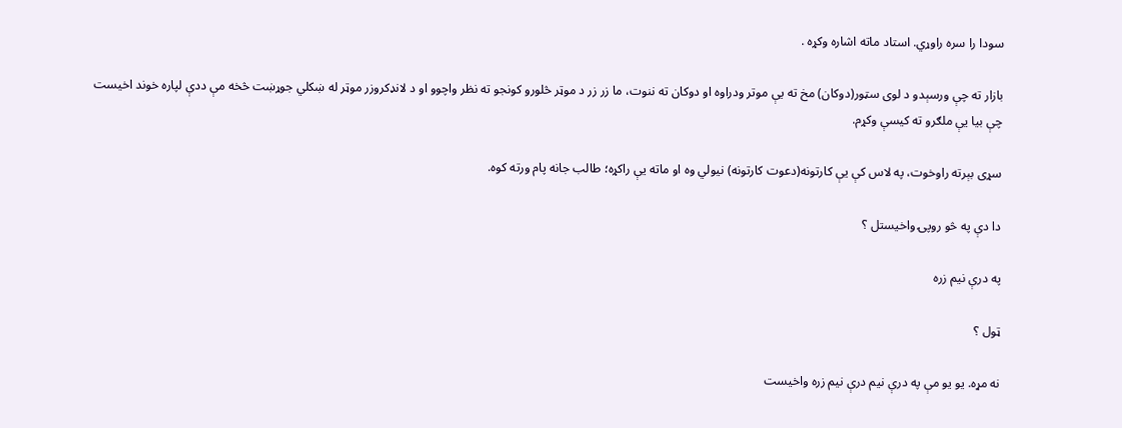سودا را سره راوړي. استاد ماته اشاره وکړه .

بازار ته چې ورسېدو د لوی سټور(دوکان) مخ ته یې موتر ودراوه او دوکان ته ننوت، ما زر زر د موټر څلورو کونجو ته نظر واچوو او د لانډکروزر موټر له ښکلي جوړښت څخه مې ددې لپاره خوند اخیست چې بیا یې ملګرو ته کیسې وکړم.

سړی بېرته راوخوت، په لاس کې یې کارتونه(دعوت کارتونه) نیولي وه او ماته یې راکړه؛ طالب جانه پام ورته کوه.

دا دې په څو روپۍ واخیستل ؟

په درې نیم زره

ټول ؟

نه مړه. یو یو مې په درې نیم درې نیم زره واخیست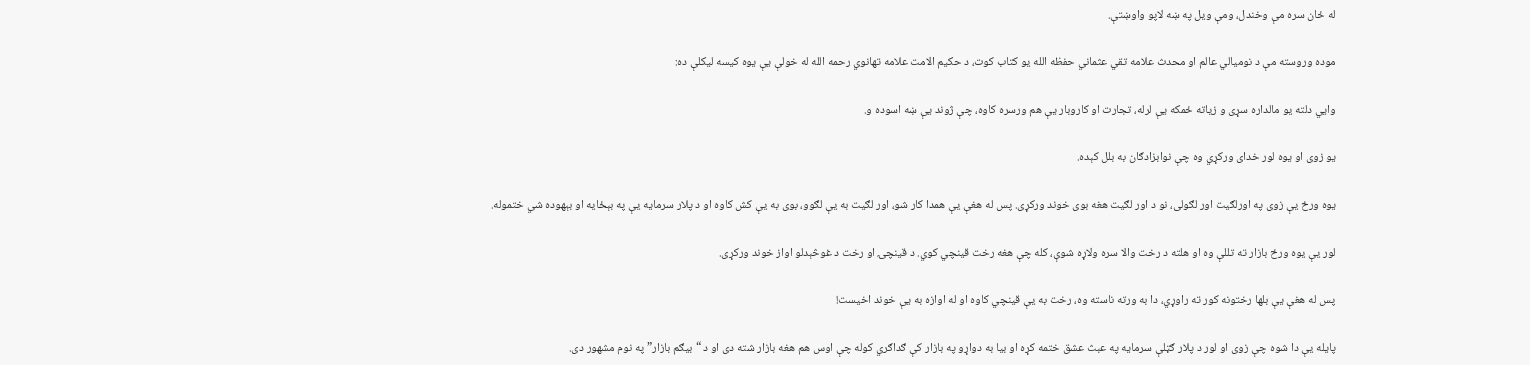له ځان سره مې وخندل، ومې ویل په ښه لاپو واوښتې.

موده وروسته مې د نومیالي عالم او محدث علامه تقي عثماني حفظه الله یو کتاب کوت، د حکیم الامت علامه تهانوي رحمه الله له خولې یې یوه کیسه لیکلې ده:

وایي دلته یو مالداره سړی و زیاته ځمکه یې لرله، تجارت او کاروبار یې هم ورسره کاوه، چې ژوند یې ښه اسوده و.

یو زوی او یوه لور خدای ورکړي وه چې نوابزادګان به بلل کېده.

یوه ورځ یې زوی په اورلګیت اور لګولی، نو د اور لګیت هغه بوی خوند ورکړی. پس له هغې یې همدا کار شو، اور لګیت به یې لګوو، بوی به یې کش کاوه او د پلار سرمایه یې په بېځایه او بېهوده شي ختموله.

لور یې یوه ورځ بازار ته تللې وه او هلته د رخت والا سره ولاړه شوې، کله چې هغه رخت قینچي کوي. د قینچۍ او رخت د غوڅېدلو اواز خوند ورکړی.

پس له هغې یې بلها رختونه کور ته راوړي، دا به ورته ناسته وه، رخت به یې قینچي کاوه او له اوازه به یې خوند اخیست!

پایله یې دا شوه چې زوی او لور د پلار ګټلې سرمایه په عبث عشق ختمه کړه او بیا به دواړو په بازار کې ګداګري کوله چې اوس هم هغه بازار شته دی او د “بیګم بازار” په نوم مشهور دی.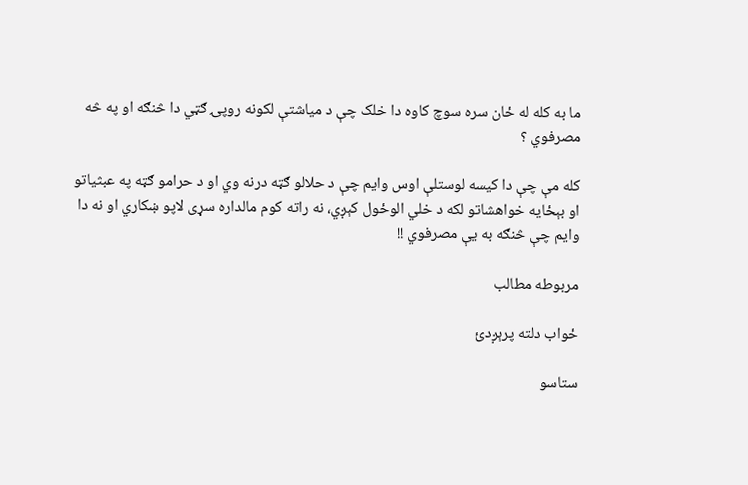ما به کله له ځان سره سوچ کاوه دا خلک چې د میاشتې لکونه روپۍ ګټي دا څنګه او په څه مصرفوي ؟

کله مې چې دا کیسه لوستلې اوس وایم چې د حلالو ګټه درنه وي او د حرامو ګټه په عبثیاتو او بېځایه خواهشاتو لکه د خلي الوځول کېږي، نه راته کوم مالداره سړی لاپو ښکاري او نه دا وایم چې څنګه به یې مصرفوي !!

مربوطه مطالب

ځواب دلته پرېږدئ

ستاسو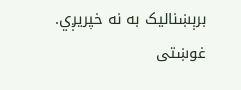برېښناليک به نه خپريږي. غوښتى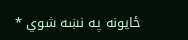ځایونه په نښه شوي *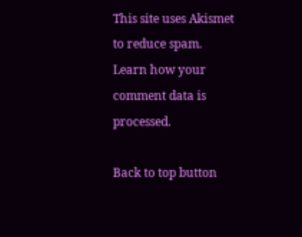This site uses Akismet to reduce spam. Learn how your comment data is processed.

Back to top button